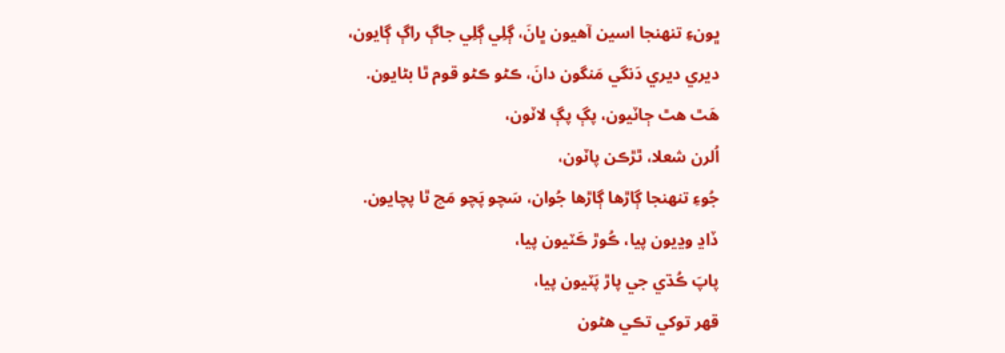ڀونءِ تنهنجا اسين آهيون ڀانَ، ڳلِي ڳلِي جاڳ راڳ ڳايون،
ديري ديري دَنگي مَنگون دانَ، ڪڻو ڪڻو قوم ٿا بڻايون.
هَٿ هٿ ڄاٽيون، پڳ پڳ لاٽون،
اُلرن شعلا، ٿڙڪن پاٽون،
جُوءِ تنهنجا ڳاڙها ڳاڙها جُوان، سَچو پَچو مَچ ٿا پچايون.
ڏاڍ وڍيون پيا، ڪُوڙ ڪَٽيون پيا،
پاپَ ڪُڌي جي پاڙ پَٽيون پيا،
قهر توکي تڪي هڻون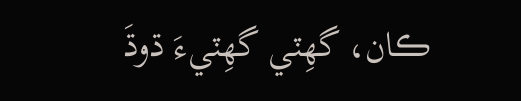ڪان، گھِٽي گھِٽيءَ ڌوڌَ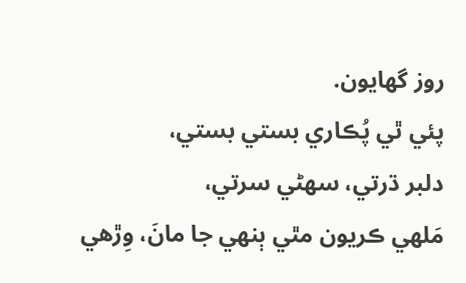روز گھايون.
پئي ٿي پُڪاري بستي بستي،
دلبر ڌرتي، سهڻي سرتي،
مَلهي ڪريون مٿي ٻنهي جا مانَ، وِڙهي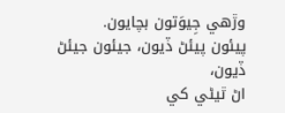وڙهي جِيوَتون بچايون.
پيئون پيئڻ ڏيون، جيئون جيئڻ ڏيون،
اڻ ٿيڻي کي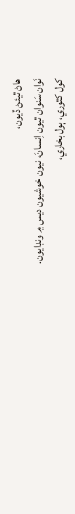هاڻ ٿيئڻ ڏيون،
نَوان سَنوان ٿيون اِنسانَ، نيون خوشيون ديس ۾ ونڊايون.
کول کٿوري، ٻول بخاري،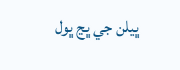ڀيلن جي ڀڃ ڀول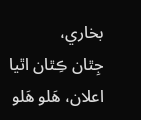بخاري،
جِٿان ڪِٿان اٿيا اعلان، هَلو هَلو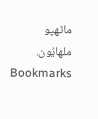ماڻهپو ملهايُون.
Bookmarks